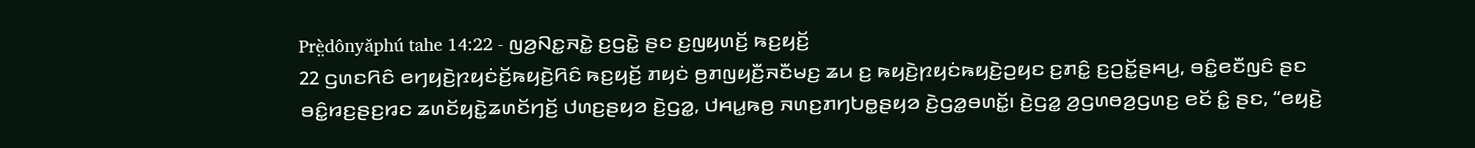Prè̤dônyǎphú tahe 14:22 - ꤜꤤ꤬ꤡꤢ꤭ꤏꤢꤧ꤭ ꤢ꤬ꤞꤢꤧ꤭ ꤔꤢ ꤢ꤬ꤜꤟꤛꤢꤩ꤬ ꤒꤢ꤬ꤟꤢꤩ꤬
22 ꤞꤛꤢꤖꤢꤨ ꤕꤚꤟꤢꤧ꤬ꤐꤟꤢꤦꤢꤩ꤬ꤒꤟꤢꤧ꤬ꤖꤢꤨ ꤒꤢ꤬ꤟꤢꤩ꤬ ꤊꤟꤢꤦ ꤥ꤬ꤊꤜꤟꤢꤪ꤬ꤏꤢꤪꤗꤢ꤬ ꤘꤣ ꤢ꤬ ꤒꤟꤢꤧ꤬ꤐꤟꤢꤦꤒꤟꤢꤧ꤬ꤑꤟꤢ ꤢ꤬ꤊꤢꤨ꤭ ꤢ꤬ꤑꤢꤩ꤭ꤔꤌꤣ꤬, ꤋꤢꤨ꤭ꤕꤢꤪꤜꤢꤨ ꤔꤢ ꤋꤢꤨ꤭ꤙꤢ꤬ꤔꤢ꤬ꤙꤢ ꤘꤛꤢꤩꤟꤢꤧ꤭ꤘꤛꤢꤩꤚꤢꤩ꤬ ꤓꤛꤢ꤬ꤔꤟꤤ ꤢꤧ꤬ꤞꤤ꤭, ꤓꤌꤣ꤭ꤒꤥ꤬ ꤏꤛꤢ꤬ꤊꤚꤝꤥ꤭ꤔꤟꤤ ꤢꤧ꤬ꤞꤤ꤭ꤋꤛꤢꤩ꤭꤯ ꤢꤧ꤬ꤞꤤ꤭ ꤤ꤬ꤞꤛꤥꤤ꤬ꤞꤛꤢ꤬ ꤕꤢꤩ ꤢꤨ꤭ ꤔꤢ, “ꤕꤟꤢꤧ꤬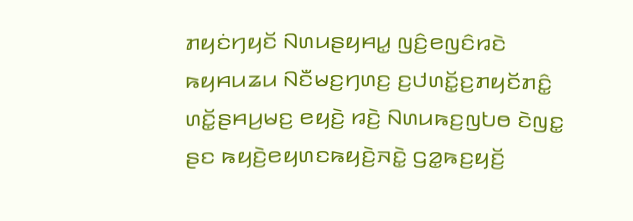ꤊꤟꤢꤦꤚꤟꤢꤩ ꤡꤛꤣꤔꤟꤌꤣ꤭ ꤜꤢꤨ꤬ꤕꤜꤢꤨꤙꤢꤧ ꤒꤟꤌꤣꤘꤣ ꤡꤢꤪꤗꤢ꤬ꤚꤛꤢ꤬ ꤢ꤬ꤓꤛꤢꤩ꤭ꤢ꤬ꤊꤟꤢꤩꤊꤢꤨ꤭ ꤛꤢꤩ꤭ꤔꤌꤣ꤬ꤗꤢ꤬ ꤕꤟꤢꤧ꤬ ꤙꤢꤧ꤬ ꤡꤛꤣꤒꤢ꤬ꤜꤝꤥ ꤢꤧꤜꤢ꤭ ꤔꤢ ꤒꤟꤢꤧ꤬ꤕꤟꤛꤢꤒꤟꤢꤧ꤬ꤏꤢꤧ꤭ ꤞꤤ꤭ꤒꤢ꤬ꤟꤢꤩ꤬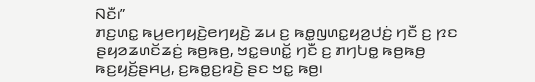ꤡꤢꤪ꤯”
ꤊꤢ꤬ꤛꤢ꤭ ꤒꤣ꤬ꤕꤚꤟꤢꤧ꤬ꤕꤚꤟꤢꤧ꤬ ꤘꤣ ꤢ꤬ ꤒꤥ꤭ꤜꤛꤢ꤭ꤟꤤ꤬ꤓꤢꤦ꤬ ꤚꤢꤪ ꤢ꤬ ꤐꤢ ꤔꤟꤤꤘꤛꤢꤩꤘꤢꤦ꤬ ꤒꤥ꤬ꤒꤥ꤬, ꤠꤢ꤭ꤋꤛꤢꤩ꤭ ꤚꤢꤪ ꤢ꤬ ꤊꤚꤝꤥ꤭ ꤒꤥ꤬ꤒꤥ꤬ ꤒꤢ꤬ꤟꤢꤩ꤬ꤔꤌꤣ꤬, ꤢ꤬ꤒꤥ꤭ꤢ꤬ꤙꤢꤧ꤬ ꤔꤢ ꤠꤢ꤭ ꤒꤥ꤬꤯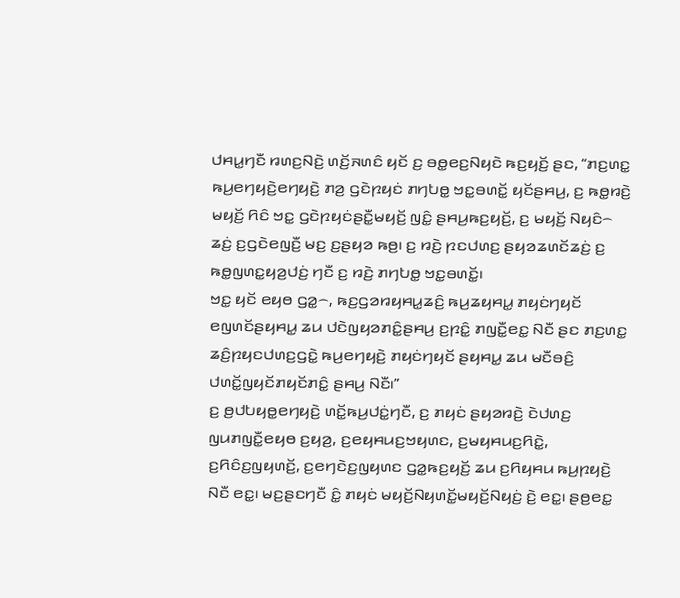ꤓꤌꤣ꤭ꤚꤢꤪ ꤙꤛꤢ꤬ꤡꤢꤧ꤬ ꤛꤢꤩ꤬ꤏꤛꤢꤨ ꤟꤢꤩ ꤢ꤬ ꤋꤥ꤭ꤕꤢ꤬ꤡꤟꤢꤧ ꤒꤢ꤬ꤟꤢꤩ꤬ ꤔꤢ, “ꤊꤢ꤬ꤛꤢ꤭ ꤒꤣ꤬ꤕꤚꤟꤢꤧ꤬ꤕꤚꤟꤢꤧ꤬ ꤊꤤ꤬ ꤞꤢꤧꤐꤟꤢꤦ ꤊꤚꤝꤥ꤭ ꤠꤢ꤭ꤋꤛꤢꤩ꤭ ꤟꤢꤩꤔꤌꤣ꤬, ꤢ꤬ ꤒꤥ꤭ꤙꤢꤧ꤬ ꤗꤟꤢꤩ꤬ ꤖꤢꤨ ꤠꤢ꤭ ꤞꤢꤧꤐꤟꤢꤦꤔꤢꤪ꤭ꤗꤟꤢꤩ꤬ ꤜꤢꤨ꤭ ꤔꤌꤣ꤬ꤒꤢ꤬ꤟꤢꤩ꤬, ꤢ꤬ ꤗꤟꤢꤩ꤬ ꤡꤟꤢꤨ꤮ ꤘꤢꤦ꤬ ꤢ꤬ꤞꤢꤧꤕꤜꤢꤪ꤬ ꤗꤢ꤬ ꤢ꤬ꤔꤟꤤ ꤒꤥ꤬꤯ ꤢ꤬ ꤙꤢꤧ꤬ ꤐꤢꤓꤛꤢ꤬ ꤔꤟꤤꤘꤛꤢꤩꤘꤢꤦ꤬ ꤢ꤬ ꤒꤥ꤭ꤜꤛꤢ꤭ꤟꤤ꤬ꤓꤢꤦ꤬ ꤚꤢꤪ ꤢ꤬ ꤙꤢꤧ꤬ ꤊꤚꤝꤥ꤭ ꤠꤢ꤭ꤋꤛꤢꤩ꤭꤯
ꤠꤢ꤭ ꤟꤢꤩ ꤕꤟꤥ ꤞꤤ꤭꤮, ꤒꤢ꤬ꤞꤤꤙꤟꤌꤣ꤭ꤘꤢꤨ꤬ ꤒꤣ꤬ꤘꤟꤌꤣ꤭ ꤊꤟꤢꤦꤚꤟꤢꤩ ꤕꤜꤛꤢꤩꤔꤟꤌꤣ꤭ ꤘꤣ ꤓꤢꤧꤜꤟꤤꤊꤢꤨ꤭ꤔꤌꤣ꤬ ꤢ꤬ꤐꤢꤨ꤭ ꤊꤜꤢꤪ꤭ꤕꤢ꤭ ꤡꤢꤪ ꤔꤢ ꤊꤢ꤬ꤛꤢ꤭ ꤘꤢꤨ꤬ꤐꤟꤢꤓꤛꤢ꤬ꤞꤢꤧ꤭ ꤒꤣ꤬ꤕꤚꤟꤢꤧ꤬ ꤊꤟꤢꤦꤚꤟꤢꤩ ꤔꤟꤌꤣ꤭ ꤘꤣ ꤗꤢꤪꤋꤢꤨ꤬ ꤓꤛꤢꤩ꤭ꤜꤟꤢꤩꤊꤟꤢꤩꤊꤢꤨ꤭ ꤔꤌꤣ꤬ ꤡꤢꤪ꤯”
ꤢ꤬ ꤥ꤬ꤓꤝꤟꤥ꤭ꤕꤚꤟꤢꤧ꤬ ꤛꤢꤩ꤭ꤒꤣ꤬ꤓꤢꤦ꤭ꤚꤢꤪ, ꤢ꤬ ꤊꤟꤢꤦ ꤔꤟꤤꤙꤢꤧ꤬ ꤢꤧꤓꤛꤢ꤬ ꤜꤣꤊꤜꤢꤪ꤭ꤕꤟꤥ ꤢ꤬ꤟꤤ꤬, ꤢ꤬ꤕꤟꤌꤣꤢ꤬ꤠꤟꤛꤢ, ꤢ꤬ꤗꤟꤌꤣꤢ꤬ꤖꤢꤧ꤭, ꤢ꤬ꤖꤢꤨꤢ꤬ꤜꤟꤛꤢꤩ꤬, ꤢ꤬ꤕꤚꤢꤧꤢ꤬ꤜꤟꤛꤢ ꤞꤤ꤭ꤒꤢ꤬ꤟꤢꤩ꤬ ꤘꤣ ꤢ꤬ꤖꤟꤌꤣ ꤒꤣ꤬ꤐꤟꤢꤧ꤬ ꤡꤢꤪ ꤕꤢ꤭꤯ ꤗꤢ꤬ꤔꤢꤚꤢꤪ ꤢꤨ꤭ ꤊꤟꤢꤦ ꤗꤟꤢꤩ꤬ꤡꤟꤛꤢꤩ꤭ꤗꤟꤢꤩ꤬ꤡꤟꤢꤦ꤬ ꤢꤧ꤬ ꤕꤢ꤭꤯ ꤔꤥ꤬ꤕꤢ꤭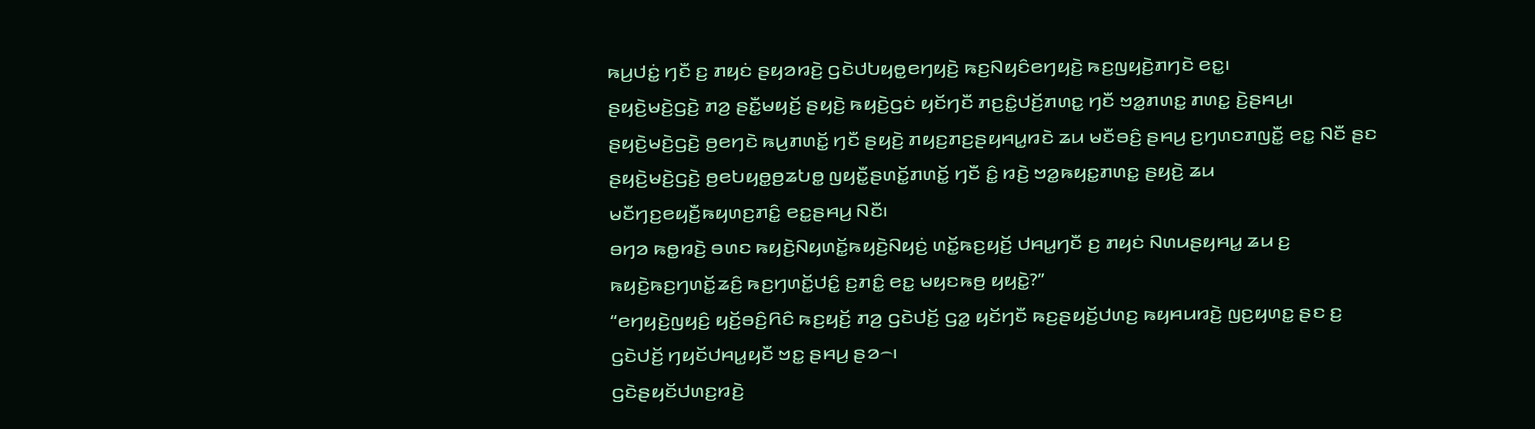ꤒꤣ꤬ꤓꤢꤦ꤭ ꤚꤢꤪ ꤢ꤬ ꤊꤟꤢꤦ ꤔꤟꤤꤙꤢꤧ꤬ ꤞꤢꤧꤓꤝꤟꤥ꤭ꤕꤚꤟꤢꤧ꤬ ꤒꤢ꤬ꤡꤟꤢꤨꤕꤚꤟꤢꤧ꤬ ꤒꤢ꤬ꤜꤟꤢꤧ꤬ꤊꤚꤢꤧ ꤕꤢ꤭꤯
ꤔꤟꤢꤧ꤬ꤗꤢꤧ꤬ꤞꤢꤧ꤬ ꤊꤤ꤬ ꤔꤢꤪ꤭ꤗꤟꤢꤩ꤬ ꤔꤟꤢꤧ꤬ ꤒꤟꤢꤧ꤬ꤞꤢꤦ ꤟꤢꤩꤚꤢꤪ ꤊꤢ꤬ꤢꤨ꤭ꤓꤢꤩ꤬ꤊꤛꤢ꤭ ꤚꤢꤪ ꤠꤤ꤭ꤊꤛꤢ꤭ ꤊꤛꤢ꤭ ꤢꤧ꤬ꤔꤌꤣ꤬꤯ ꤔꤟꤢꤧ꤬ꤗꤢꤧ꤬ꤞꤢꤧ꤬ ꤥ꤬ꤕꤚꤢꤧ ꤒꤣ꤬ꤊꤛꤢꤩ꤭ ꤚꤢꤪ ꤔꤟꤢꤧ꤬ ꤊꤟꤢ꤬ꤊꤢ꤬ꤔꤟꤌꤣ꤭ꤙꤢꤧ ꤘꤣ ꤗꤢꤪꤋꤢꤨ꤬ ꤔꤌꤣ꤬ ꤢ꤬ꤚꤛꤢꤊꤜꤢꤪ꤭ ꤕꤢ꤭ ꤡꤢꤪ ꤔꤢ ꤔꤟꤢꤧ꤬ꤗꤢꤧ꤬ꤞꤢꤧ꤬ ꤥ꤬ꤕꤝꤟꤥ꤭ꤥ꤬ꤘꤝꤥ꤭ ꤜꤟꤢꤪ꤭ꤔꤛꤢꤩ꤭ꤊꤛꤢꤩ꤭ ꤚꤢꤪ ꤢꤨ꤭ ꤙꤢꤧ꤬ ꤠꤤ꤭ꤒꤟꤢ꤭ꤊꤛꤢ꤭ ꤔꤟꤢꤧ꤬ ꤘꤣ ꤗꤢꤪꤚꤢ꤬ꤕꤟꤢꤪ꤬ꤒꤟꤛꤢ꤬ꤊꤢꤨ꤭ ꤕꤢ꤭ꤔꤌꤣ꤬ ꤡꤢꤪ꤯
ꤋꤚꤤ ꤒꤥ꤭ꤙꤢꤧ꤬ ꤋꤛꤢ ꤒꤟꤢꤧ꤬ꤡꤟꤛꤢꤩ꤭ꤒꤟꤢꤧ꤬ꤡꤟꤢꤦ꤬ ꤛꤢꤩ꤭ꤒꤢ꤬ꤟꤢꤩ꤬ ꤓꤌꤣ꤭ꤚꤢꤪ ꤢ꤬ ꤊꤟꤢꤦ ꤡꤛꤣꤔꤟꤌꤣ꤭ ꤘꤣ ꤢ꤬ ꤒꤟꤢꤧ꤬ꤒꤢ꤬ꤚꤛꤢꤩ꤭ꤘꤢꤨ꤬ ꤒꤢ꤬ꤚꤛꤢꤩ꤭ꤓꤢꤨ꤭ ꤢ꤬ꤊꤢꤨ꤭ ꤕꤢ꤭ ꤗꤟꤢꤒꤥ꤬ ꤟꤟꤢꤧ꤭?”
“ꤕꤚꤟꤢꤧ꤬ꤜꤟꤢꤨ꤬ ꤟꤢꤩ꤬ꤋꤢꤨ꤬ꤖꤢꤨ ꤒꤢ꤬ꤟꤢꤩ꤬ ꤊꤤ꤬ ꤞꤢꤧꤓꤢꤩ꤬ ꤞꤤ꤭ ꤟꤢꤩꤚꤢꤪ ꤒꤢ꤬ꤔꤟꤢꤩ꤬ꤓꤛꤢ꤬ ꤒꤟꤌꤣꤙꤢꤧ꤬ ꤜꤢ꤬ꤟꤛꤢ꤭ ꤔꤢ ꤢ꤬ ꤞꤢꤧꤓꤢꤩ꤬ ꤚꤟꤢꤩꤓꤌꤣ꤭ꤟꤢꤪ ꤠꤢ꤭ ꤔꤌꤣ꤬ ꤔꤤ꤮꤯
ꤞꤢꤧꤔꤟꤢꤩꤓꤛꤢ꤬ꤙꤢꤧ꤬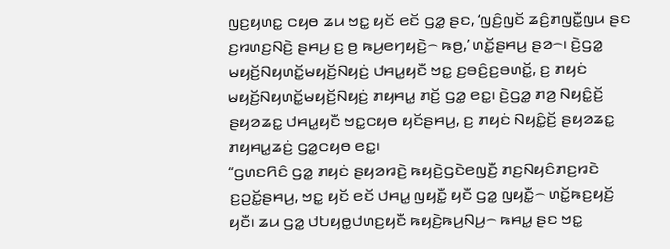ꤜꤢ꤬ꤟꤛꤢ꤭ ꤍꤟꤥ ꤘꤣ ꤠꤢ꤭ ꤟꤢꤩ ꤕꤢꤩ ꤞꤤ꤭ ꤔꤢ, ‘ꤜꤢꤨ꤬ꤜꤢꤩ ꤘꤢꤨ꤬ꤊꤜꤢꤪ꤭ꤜꤣ ꤔꤢ ꤢ꤬ꤙꤛꤢ꤬ꤡꤢꤧ꤬ ꤔꤌꤣ꤬ ꤢ꤬ ꤥ꤬ ꤒꤣ꤬ꤕꤚꤟꤢꤧ꤬꤮ ꤒꤥ꤬,’ ꤛꤢꤩ꤭ꤔꤌꤣ꤬ ꤔꤤ꤮꤯ ꤢꤧ꤬ꤞꤤ꤭ ꤗꤟꤢꤩ꤬ꤡꤟꤛꤢꤩ꤭ꤗꤟꤢꤩ꤬ꤡꤟꤢꤦ꤬ ꤓꤌꤣ꤭ꤟꤢꤪ ꤠꤢ꤭ ꤢ꤬ꤋꤢꤨ꤬ꤢ꤬ꤋꤛꤢꤩ꤭, ꤢ꤬ ꤊꤟꤢꤦ ꤗꤟꤢꤩ꤬ꤡꤟꤛꤢꤩ꤭ꤗꤟꤢꤩ꤬ꤡꤟꤢꤦ꤬ ꤊꤟꤌꤣ꤭ ꤊꤢꤩ꤬ ꤞꤤ꤭ ꤕꤢ꤭꤯ ꤢꤧ꤬ꤞꤤ꤭ ꤊꤤ꤬ ꤡꤟꤢꤨ꤭ꤢꤩ꤬ ꤔꤟꤤꤘꤢ꤭ ꤓꤌꤣ꤭ꤟꤢꤪ ꤠꤢ꤭ꤍꤟꤥ ꤟꤢꤩꤔꤌꤣ꤬, ꤢ꤬ ꤊꤟꤢꤦ ꤡꤟꤢꤨ꤭ꤢꤩ꤬ ꤔꤟꤤꤘꤢ꤭ ꤊꤟꤌꤣ꤭ꤘꤢꤦ꤬ ꤞꤤ꤭ꤍꤟꤥ ꤕꤢ꤭꤯
“ꤞꤛꤢꤖꤢꤨ ꤞꤤ꤭ ꤊꤟꤢꤦ ꤔꤟꤤꤙꤢꤧ꤬ ꤒꤟꤢꤧ꤬ꤞꤢꤧꤕꤜꤢꤪ꤬ ꤊꤢ꤬ꤡꤟꤢꤨꤊꤢ꤬ꤙꤢꤧ ꤢ꤬ꤑꤢꤩ꤭ꤔꤌꤣ꤬, ꤠꤢ꤭ ꤟꤢꤩ ꤕꤢꤩ ꤓꤌꤣ꤭ ꤜꤟꤢꤪ꤭ ꤟꤢꤪ ꤞꤤ꤭ ꤜꤟꤢꤪ꤭꤮ ꤛꤢꤩ꤭ꤒꤢ꤬ꤟꤢꤩ꤬ ꤟꤢꤪ꤯ ꤘꤣ ꤞꤤ꤭ ꤓꤝꤟꤥ꤭ꤓꤛꤢ꤬ꤟꤢꤪ ꤒꤟꤢꤧ꤬ꤒꤣ꤬ꤡꤣ꤬꤮ ꤒꤌꤣ꤭ ꤔꤢ ꤠꤢ꤭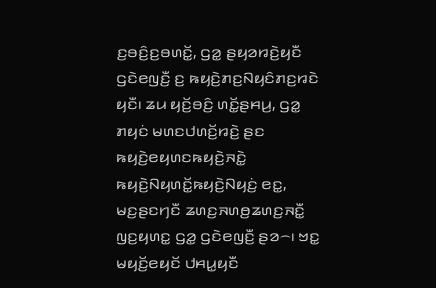ꤢ꤬ꤋꤢꤨ꤬ꤢ꤬ꤋꤛꤢꤩ꤭, ꤞꤤ꤭ ꤔꤟꤤꤙꤢꤧ꤬ꤟꤢꤪ ꤞꤢꤧꤕꤜꤢꤪ꤬ ꤢ꤬ ꤒꤟꤢꤧ꤬ꤊꤢ꤬ꤡꤟꤢꤨꤊꤢ꤬ꤙꤢꤧ ꤟꤢꤪ꤯ ꤘꤣ ꤟꤢꤩ꤬ꤋꤢꤨ꤬ ꤛꤢꤩ꤭ꤔꤌꤣ꤬, ꤞꤤ꤭ ꤊꤟꤢꤦ ꤗꤛꤢꤓꤛꤢꤩ꤬ꤙꤢꤧ꤬ ꤔꤢ ꤒꤟꤢꤧ꤬ꤕꤟꤛꤢꤒꤟꤢꤧ꤬ꤏꤢꤧ꤭ ꤒꤟꤢꤧ꤬ꤡꤟꤛꤢꤩ꤭ꤒꤟꤢꤧ꤬ꤡꤟꤢꤦ꤬ ꤕꤢ꤭, ꤗꤢ꤬ꤔꤢꤚꤢꤪ ꤘꤛꤢ꤬ꤏꤛꤥ꤬ꤘꤛꤢ꤬ꤏꤢꤪ꤭ ꤜꤢ꤬ꤟꤛꤢ꤭ ꤞꤤ꤭ ꤞꤢꤧꤕꤜꤢꤪ꤬ ꤔꤤ꤮꤯ ꤠꤢ꤭ ꤗꤟꤢꤩ꤬ꤕꤟꤢꤩ ꤓꤌꤣ꤭ꤟꤢꤪ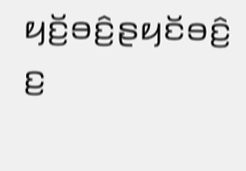ꤟꤢꤩ꤬ꤋꤢꤨ꤬ꤔꤟꤢꤩꤋꤢꤨ꤬ ꤢ꤬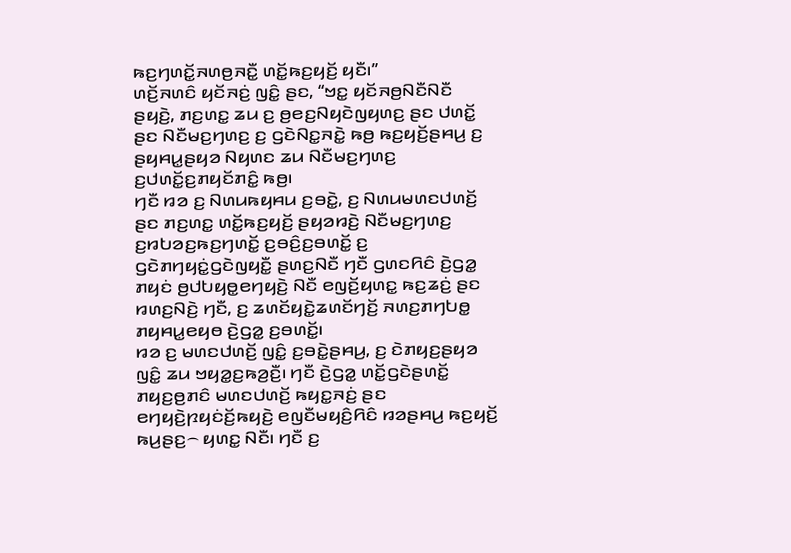ꤒꤢ꤬ꤚꤛꤢꤩ꤭ꤏꤛꤥ꤬ꤏꤢꤪ꤭ ꤛꤢꤩ꤭ꤒꤢ꤬ꤟꤢꤩ꤬ ꤟꤢꤪ꤯”
ꤛꤢꤩ꤬ꤏꤛꤢꤨ ꤟꤢꤩꤏꤢꤦ꤬ ꤜꤢꤨ꤭ ꤔꤢ, “ꤠꤢ꤭ ꤟꤢꤩꤏꤥ꤬ꤡꤢꤪꤡꤢꤪ ꤔꤟꤢꤧ꤬, ꤊꤢ꤬ꤛꤢ꤭ ꤘꤣ ꤢ꤬ ꤥ꤬ꤕꤢ꤬ꤡꤟꤢꤧꤜꤟꤛꤢ꤬ ꤔꤢ ꤓꤛꤢꤩ꤭ ꤔꤢ ꤡꤢꤪꤗꤢ꤬ꤚꤛꤢ꤬ ꤢ꤬ ꤞꤢꤧꤡꤢ꤭ꤏꤢꤧ꤭ ꤒꤥ꤬ ꤒꤢ꤬ꤟꤢꤩ꤬ꤔꤌꤣ꤬ ꤢ꤬ ꤔꤟꤌꤣ꤭ꤔꤟꤤ ꤡꤟꤛꤢ ꤘꤣ ꤡꤢꤪꤗꤢ꤬ꤚꤛꤢ꤬ ꤢ꤬ꤓꤛꤢꤩ꤭ꤢ꤬ꤊꤟꤢꤩꤊꤢꤨ꤭ ꤒꤥ꤬꤯
ꤚꤢꤪ ꤙꤤ ꤢ꤬ ꤡꤛꤣꤒꤟꤌꤣ ꤢ꤬ꤋꤢꤧ꤭, ꤢ꤬ ꤡꤛꤣꤗꤛꤢꤓꤛꤢꤩ꤬ ꤔꤢ ꤊꤢ꤬ꤛꤢ꤭ ꤛꤢꤩ꤭ꤒꤢ꤬ꤟꤢꤩ꤬ ꤔꤟꤤꤙꤢꤧ꤬ ꤡꤢꤪꤗꤢ꤬ꤚꤛꤢ꤬ ꤢ꤬ꤙꤝꤤꤢ꤬ꤒꤢ꤬ꤚꤛꤢꤩ꤭ ꤢ꤬ꤋꤢꤨ꤬ꤢ꤬ꤋꤛꤢꤩ꤭ ꤢ꤬ ꤞꤢꤧꤊꤚꤟꤢꤦ꤭ꤞꤢꤧꤜꤟꤢꤪ꤭ ꤔꤛꤢ꤬ꤡꤢꤪ ꤚꤢꤪ ꤞꤛꤢꤖꤢꤨ ꤢꤧ꤬ꤞꤤ꤭ ꤊꤟꤢꤦ ꤥ꤬ꤓꤝꤟꤥ꤭ꤕꤚꤟꤢꤧ꤬ ꤡꤢꤪ ꤕꤜꤢꤩ꤬ꤟꤛꤢ꤭ ꤒꤢ꤬ꤘꤢꤦ꤬ ꤔꤢ ꤙꤛꤢ꤬ꤡꤢꤧ꤬ ꤚꤢꤪ, ꤢ꤬ ꤘꤛꤢꤩꤟꤢꤧ꤭ꤘꤛꤢꤩꤚꤢꤩ꤬ ꤏꤛꤢ꤬ꤊꤚꤝꤥ꤭ ꤊꤟꤌꤣ꤭ꤕꤟꤥ ꤢꤧ꤬ꤞꤤ꤭ ꤢ꤬ꤋꤛꤢꤩ꤭꤯
ꤙꤤ ꤢ꤬ ꤗꤛꤢꤓꤛꤢꤩ꤬ ꤜꤢꤨ꤭ ꤢ꤬ꤋꤢꤧ꤭ꤔꤌꤣ꤬, ꤢ꤬ ꤢꤧꤊꤟꤢ꤬ꤔꤟꤤ ꤜꤢꤨ꤭ ꤘꤣ ꤠꤟꤤ꤭ꤢ꤬ꤒꤤ꤬ꤢꤪ꤬꤯ ꤚꤢꤪ ꤢꤧ꤬ꤞꤤ꤭ ꤛꤢꤩ꤭ꤞꤢꤧꤔꤛꤢꤩ꤭ ꤊꤟꤢ꤬ꤥ꤬ꤊꤢꤨ ꤗꤛꤢꤓꤛꤢꤩ꤬ ꤒꤟꤢ꤭ꤏꤢꤦ꤬ ꤔꤢ ꤕꤚꤟꤢꤧ꤬ꤐꤟꤢꤦꤢꤩ꤬ꤒꤟꤢꤧ꤬ ꤕꤜꤢꤪꤗꤟꤢꤨ꤬ꤖꤢꤨ ꤙꤤꤔꤌꤣ꤬ ꤒꤢ꤬ꤟꤢꤩ꤬ ꤒꤣ꤬ꤔꤢ꤬꤮ ꤟꤛꤢ꤭ ꤡꤢꤪ꤯ ꤚꤢꤪ ꤢ꤬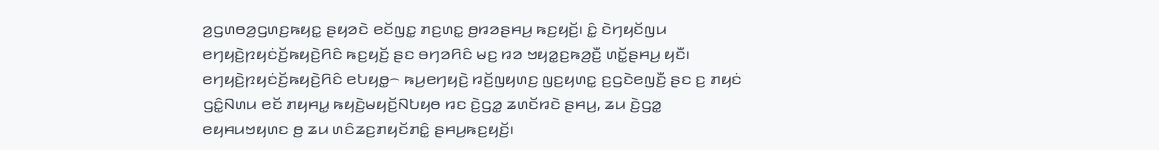ꤤ꤬ꤞꤛꤥꤤ꤬ꤞꤛꤢ꤬ꤒꤟꤢ꤭ ꤔꤟꤤꤢꤧ ꤕꤢꤩꤜꤢ꤭ ꤊꤢ꤬ꤛꤢ꤭ ꤥ꤬ꤙꤤꤔꤌꤣ꤬ ꤒꤢ꤬ꤟꤢꤩ꤬꤯ ꤢꤨ꤭ ꤢꤧꤚꤟꤢꤩꤜꤣ ꤕꤚꤟꤢꤧ꤬ꤐꤟꤢꤦꤢꤩ꤬ꤒꤟꤢꤧ꤬ꤖꤢꤨ ꤒꤢ꤬ꤟꤢꤩ꤬ ꤔꤢ ꤋꤚꤤꤖꤢꤨ ꤗꤢ꤬ ꤙꤤ ꤠꤟꤤ꤭ꤢ꤬ꤒꤤ꤬ꤢꤪ꤬ ꤛꤢꤩ꤭ꤔꤌꤣ꤬ ꤟꤢꤪ꤯
ꤕꤚꤟꤢꤧ꤬ꤐꤟꤢꤦꤢꤩ꤬ꤒꤟꤢꤧ꤬ꤖꤢꤨ ꤕꤝꤟꤥ꤭꤮ ꤒꤣ꤬ꤕꤚꤟꤢꤧ꤬ ꤙꤢꤩ꤬ꤜꤟꤛꤢ꤬ ꤜꤢ꤬ꤟꤛꤢ꤭ ꤢ꤬ꤞꤢꤧꤕꤜꤢꤪ꤬ ꤔꤢ ꤢ꤬ ꤊꤟꤢꤦ ꤞꤢꤨ꤭ꤡꤛꤣ ꤕꤢꤩ ꤊꤟꤌꤣ꤭ ꤒꤟꤢꤧ꤬ꤗꤟꤢꤩ꤬ꤡꤝꤟꤥ ꤙꤢ ꤢꤧ꤬ꤞꤤ꤭ ꤘꤛꤢꤩꤙꤢꤧ ꤔꤌꤣ꤬, ꤘꤣ ꤢꤧ꤬ꤞꤤ꤭ ꤕꤟꤌꤣꤠꤟꤛꤢ ꤥ꤬ ꤘꤣ ꤛꤢꤨꤘꤢ꤬ꤊꤟꤢꤩꤊꤢꤨ꤭ ꤔꤌꤣ꤬ꤒꤢ꤬ꤟꤢꤩ꤬꤯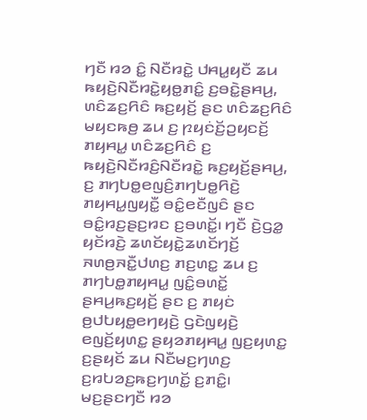ꤚꤢꤪ ꤙꤤ ꤢꤨ꤭ ꤡꤢꤪꤙꤢꤧ꤭ ꤓꤌꤣ꤭ꤟꤢꤪ ꤘꤣ ꤒꤟꤢꤧ꤬ꤡꤢꤪꤙꤢꤧ꤭ꤟꤥ꤭ꤊꤢꤨ꤭ ꤢ꤬ꤋꤢꤧ꤭ꤔꤌꤣ꤬, ꤛꤢꤨꤘꤢ꤬ꤖꤢꤨ ꤒꤢ꤬ꤟꤢꤩ꤬ ꤔꤢ ꤛꤢꤨꤘꤢ꤬ꤖꤢꤨ ꤗꤟꤢꤒꤥ꤬ ꤘꤣ ꤢ꤬ ꤐꤟꤢꤦꤢꤩ꤬ꤑꤟꤢꤢꤩ꤬ ꤊꤟꤌꤣ꤭ ꤛꤢꤨꤘꤢ꤬ꤖꤢꤨ ꤢ꤬ ꤒꤟꤢꤧ꤬ꤡꤢꤪꤙꤢꤨ꤬ꤡꤢꤪꤙꤢꤧ꤭ ꤒꤢ꤬ꤟꤢꤩ꤬ꤔꤌꤣ꤬, ꤢ꤬ ꤊꤚꤝꤥ꤭ꤕꤜꤢꤨ꤬ꤊꤚꤝꤥ꤭ꤖꤢꤧ꤬ ꤊꤟꤌꤣ꤭ꤜꤟꤢꤪ꤭ ꤋꤢꤨ꤭ꤕꤢꤪꤜꤢꤨ ꤔꤢ ꤋꤢꤨ꤭ꤙꤢ꤬ꤔꤢ꤬ꤙꤢ ꤢ꤬ꤋꤛꤢꤩ꤭꤯ ꤚꤢꤪ ꤢꤧ꤬ꤞꤤ꤭ ꤟꤢꤩꤙꤢꤧ꤬ ꤘꤛꤢꤩꤟꤢꤧ꤭ꤘꤛꤢꤩꤚꤢꤩ꤬ ꤏꤛꤥ꤬ꤏꤢꤪ꤭ꤓꤛꤢ꤬ ꤊꤢ꤬ꤛꤢ꤭ ꤘꤣ ꤢ꤬ ꤊꤚꤝꤥ꤭ꤊꤟꤌꤣ꤭ ꤜꤢꤨ꤭ꤋꤛꤢꤩ꤭ ꤔꤌꤣ꤬ꤒꤢ꤬ꤟꤢꤩ꤬ ꤔꤢ ꤢ꤬ ꤊꤟꤢꤦ ꤥ꤬ꤓꤝꤟꤥ꤭ꤕꤚꤟꤢꤧ꤬ ꤞꤢꤧꤜꤟꤢꤧ꤬ ꤕꤜꤢꤩ꤬ꤟꤛꤢ꤭ ꤔꤟꤤꤊꤟꤌꤣ꤭ ꤜꤢ꤬ꤟꤛꤢ꤭ ꤢ꤬ꤔꤟꤢꤩ ꤘꤣ ꤡꤢꤪꤗꤢ꤬ꤚꤛꤢ꤬ ꤢ꤬ꤙꤝꤤꤢ꤬ꤒꤢ꤬ꤚꤛꤢꤩ꤭ ꤢ꤬ꤊꤢꤨ꤭꤯
ꤗꤢ꤬ꤔꤢꤚꤢꤪ ꤙꤤ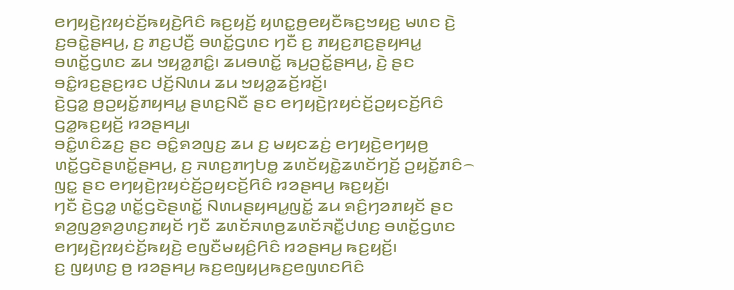ꤕꤚꤟꤢꤧ꤬ꤐꤟꤢꤦꤢꤩ꤬ꤒꤟꤢꤧ꤬ꤖꤢꤨ ꤒꤢ꤬ꤟꤢꤩ꤬ ꤟꤛꤢ꤭ꤥ꤬ꤕꤟꤢꤪꤒꤢ꤬ꤠꤟꤢ꤬ ꤗꤛꤢ ꤢꤧ꤬ ꤢ꤬ꤋꤢꤧ꤭ꤔꤌꤣ꤬, ꤢ꤬ ꤊꤢ꤬ꤓꤢꤪ꤬ ꤋꤛꤢꤩ꤭ꤞꤛꤢ ꤚꤢꤪ ꤢ꤬ ꤊꤟꤢ꤬ꤊꤢ꤬ꤔꤟꤌꤣ꤭ ꤋꤛꤢꤩ꤭ꤞꤛꤢ ꤘꤣ ꤠꤟꤤ꤭ꤊꤢꤨ꤭꤯ ꤘꤣꤋꤛꤢꤩ꤭ ꤒꤣ꤬ꤑꤢꤩ꤭ꤔꤌꤣ꤬, ꤢꤧ꤬ ꤔꤢ ꤋꤢꤨ꤭ꤙꤢ꤬ꤔꤢ꤬ꤙꤢ ꤓꤢꤩ꤬ꤡꤛꤣ ꤘꤣ ꤠꤟꤤ꤭ꤘꤢꤩ꤬ꤙꤢꤩ꤬꤯
ꤢꤧ꤬ꤞꤤ꤭ ꤥ꤬ꤑꤟꤢꤩ꤭ꤊꤟꤌꤣ꤭ ꤔꤛꤢ꤬ꤡꤢꤪ ꤔꤢ ꤕꤚꤟꤢꤧ꤬ꤐꤟꤢꤦꤢꤩ꤬ꤑꤟꤢꤢꤩ꤬ꤖꤢꤨ ꤞꤤ꤭ꤒꤢ꤬ꤟꤢꤩ꤬ ꤙꤤꤔꤌꤣ꤬꤯
ꤋꤢꤨ꤭ꤛꤢꤨꤘꤢ꤬ ꤔꤢ ꤋꤢꤨ꤭ꤎꤤꤜꤢ꤬ ꤘꤣ ꤢ꤬ ꤗꤟꤢꤘꤢꤦ꤬ ꤕꤚꤟꤢꤧ꤬ꤕꤚꤟꤥ꤬ ꤛꤢꤩ꤭ꤞꤢꤧꤔꤛꤢꤩ꤭ꤔꤌꤣ꤬, ꤢ꤬ ꤏꤛꤢ꤬ꤊꤚꤝꤥ꤭ ꤘꤛꤢꤩꤟꤢꤧ꤭ꤘꤛꤢꤩꤚꤢꤩ꤬ ꤑꤟꤢꤩ꤭ꤊꤢꤨ꤮ ꤜꤢ꤭ ꤔꤢ ꤕꤚꤟꤢꤧ꤬ꤐꤟꤢꤦꤢꤩ꤬ꤑꤟꤢꤢꤩ꤬ꤖꤢꤨ ꤙꤤꤔꤌꤣ꤬ ꤒꤢ꤬ꤟꤢꤩ꤬꤯
ꤚꤢꤪ ꤢꤧ꤬ꤞꤤ꤭ ꤛꤢꤩ꤭ꤞꤢꤧꤔꤛꤢꤩ꤭ ꤡꤛꤣꤔꤟꤌꤣ꤭ꤜꤢꤩ꤭ ꤘꤣ ꤎꤢꤨ꤬ꤚꤤꤊꤟꤢꤩ ꤔꤢ ꤎꤤ꤬ꤜꤤ꤬ꤎꤤ꤬ꤛꤢ꤬ꤊꤟꤢꤩ ꤚꤢꤪ ꤘꤛꤢꤩꤏꤛꤥ꤬ꤘꤛꤢꤩꤏꤢꤪ꤭ꤓꤛꤢ꤬ ꤋꤛꤢꤩ꤭ꤞꤛꤢ ꤕꤚꤟꤢꤧ꤬ꤐꤟꤢꤦꤢꤩ꤬ꤒꤟꤢꤧ꤬ ꤕꤜꤢꤪꤗꤟꤢꤨ꤬ꤖꤢꤨ ꤙꤤꤔꤌꤣ꤬ ꤒꤢ꤬ꤟꤢꤩ꤬꤯
ꤢ꤬ ꤜꤟꤛꤢ꤬ ꤥ꤬ ꤙꤤꤔꤌꤣ꤬ ꤒꤢ꤬ꤕꤜꤟꤣ꤬ꤒꤢ꤬ꤕꤜꤛꤢꤖꤢꤨ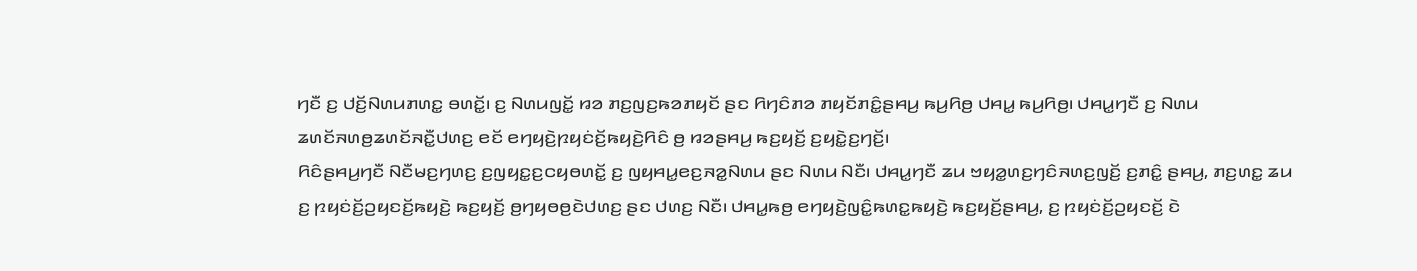ꤚꤢꤪ ꤢ꤬ ꤓꤢꤩ꤬ꤡꤛꤣꤊꤛꤢ꤭ ꤋꤛꤢꤩ꤭꤯ ꤢ꤬ ꤡꤛꤣꤜꤢꤩ꤭ ꤙꤤ ꤊꤢ꤬ꤜꤢ꤬ꤒꤤꤊꤟꤢꤩ ꤔꤢ ꤖꤚꤢꤨꤊꤤ ꤊꤟꤢꤩꤊꤢꤨ꤭ꤔꤌꤣ꤬ ꤒꤣ꤬ꤖꤥ꤬ ꤓꤌꤣ꤭ ꤒꤣ꤬ꤖꤥ꤬꤯ ꤓꤌꤣ꤭ꤚꤢꤪ ꤢ꤬ ꤡꤛꤣ ꤘꤛꤢꤩꤏꤛꤥ꤬ꤘꤛꤢꤩꤏꤢꤪ꤭ꤓꤛꤢ꤬ ꤕꤢꤩ ꤕꤚꤟꤢꤧ꤬ꤐꤟꤢꤦꤢꤩ꤬ꤒꤟꤢꤧ꤬ꤖꤢꤨ ꤥ꤬ ꤙꤤꤔꤌꤣ꤬ ꤒꤢ꤬ꤟꤢꤩ꤬ ꤢ꤬ꤟꤢꤧ꤭ꤢ꤬ꤚꤢꤩ꤬꤯
ꤖꤢꤨꤔꤌꤣ꤬ꤚꤢꤪ ꤡꤢꤪꤗꤢ꤬ꤚꤛꤢ꤬ ꤢ꤬ꤜꤟꤢ꤭ꤢ꤬ꤍꤟꤥꤛꤢꤩ꤭ ꤢ꤬ ꤜꤟꤌꤣ꤭ꤕꤢ꤬ꤏꤤ꤭ꤡꤛꤣ ꤔꤢ ꤡꤛꤣ ꤡꤢꤪ꤯ ꤓꤌꤣ꤭ꤚꤢꤪ ꤘꤣ ꤠꤟꤤ꤭ꤛꤢ꤬ꤚꤢꤨꤏꤛꤢ꤬ꤜꤢꤩ꤬ ꤢ꤬ꤊꤢꤨ꤭ ꤔꤌꤣ꤬, ꤊꤢ꤬ꤛꤢ꤭ ꤘꤣ ꤢ꤬ ꤐꤟꤢꤦꤢꤩ꤬ꤑꤟꤢꤢꤩ꤬ꤒꤟꤢꤧ꤬ ꤒꤢ꤬ꤟꤢꤩ꤬ ꤥ꤬ꤚꤟꤥꤥ꤬ꤢꤧꤓꤛꤢ꤬ ꤔꤢ ꤓꤛꤢ꤬ ꤡꤢꤪ꤯ ꤓꤌꤣ꤭ꤒꤥ꤬ ꤕꤚꤟꤢꤧ꤬ꤜꤢꤨ꤭ꤒꤛꤢ꤭ꤒꤟꤢꤧ꤬ ꤒꤢ꤬ꤟꤢꤩ꤬ꤔꤌꤣ꤬, ꤢ꤬ ꤐꤟꤢꤦꤢꤩ꤬ꤑꤟꤢꤢꤩ꤬ ꤢꤧ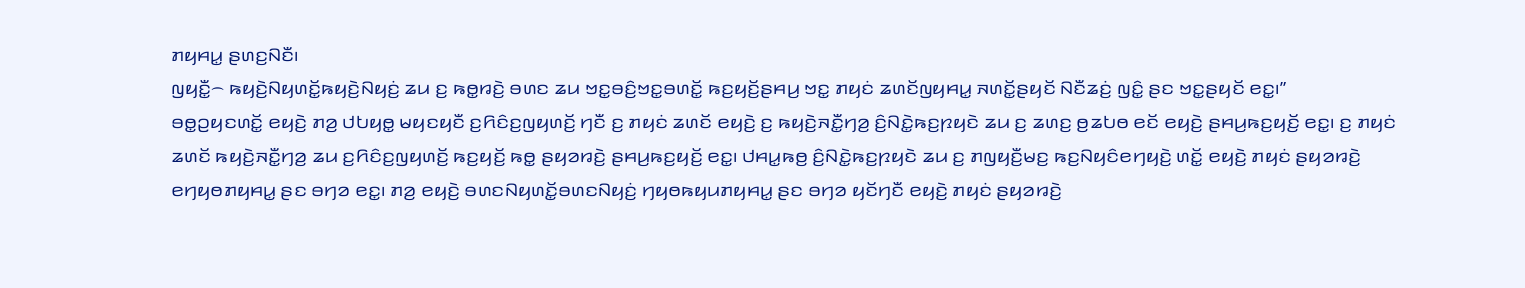ꤊꤟꤌꤣ꤭ ꤔꤛꤢ꤬ꤡꤢꤪ꤯
ꤜꤟꤢꤪ꤭꤮ ꤒꤟꤢꤧ꤬ꤡꤟꤛꤢꤩ꤭ꤒꤟꤢꤧ꤬ꤡꤟꤢꤦ꤬ ꤘꤣ ꤢ꤬ ꤒꤥ꤭ꤙꤢꤧ꤬ ꤋꤛꤢ ꤘꤣ ꤠꤢ꤭ꤋꤢꤨ꤬ꤠꤢ꤭ꤋꤛꤢꤩ꤭ ꤒꤢ꤬ꤟꤢꤩ꤬ꤔꤌꤣ꤬ ꤠꤢ꤭ ꤊꤟꤢꤦ ꤘꤛꤢꤩꤜꤟꤌꤣ꤭ ꤏꤛꤢꤩ꤭ꤔꤟꤢꤩ ꤡꤢꤪꤘꤢꤦ꤬ ꤜꤢꤨ꤭ ꤔꤢ ꤠꤢ꤭ꤔꤟꤢꤩ ꤕꤢ꤭꤯”
ꤋꤥ꤭ꤑꤟꤢꤛꤢꤩ꤭ ꤕꤟꤢꤧ꤬ ꤊꤤ꤬ ꤓꤝꤟꤥ꤭ ꤗꤟꤢꤟꤢꤪ ꤢ꤬ꤖꤢꤨꤢ꤬ꤜꤟꤛꤢꤩ꤬ ꤚꤢꤪ ꤢ꤬ ꤊꤟꤢꤦ ꤘꤛꤢꤩ ꤕꤟꤢꤧ꤬ ꤢ꤬ ꤒꤟꤢꤧ꤬ꤏꤢꤪ꤭ꤚꤤ꤬ ꤢꤨ꤬ꤡꤢꤧ꤭ꤒꤢ꤬ꤐꤟꤢꤧ ꤘꤣ ꤢ꤬ ꤘꤛꤢ꤬ ꤥ꤬ꤘꤝꤥ ꤕꤢꤩ ꤕꤟꤢꤧ꤬ ꤔꤌꤣ꤬ꤒꤢ꤬ꤟꤢꤩ꤬ ꤕꤢ꤭꤯ ꤢ꤬ ꤊꤟꤢꤦ ꤘꤛꤢꤩ ꤒꤟꤢꤧ꤬ꤏꤢꤪ꤭ꤚꤤ꤬ ꤘꤣ ꤢ꤬ꤖꤢꤨꤢ꤬ꤜꤟꤛꤢꤩ꤬ ꤒꤢ꤬ꤟꤢꤩ꤬ ꤒꤥ꤭ ꤔꤟꤤꤙꤢꤧ꤬ ꤔꤌꤣ꤬ꤒꤢ꤬ꤟꤢꤩ꤬ ꤕꤢ꤭꤯ ꤓꤌꤣ꤭ꤒꤥ꤬ ꤢꤨ꤬ꤡꤢꤧ꤭ꤒꤢ꤬ꤐꤟꤢꤧ ꤘꤣ ꤢ꤬ ꤊꤜꤟꤢꤪ꤬ꤗꤢ꤬ ꤒꤢ꤬ꤡꤟꤢꤨꤕꤚꤟꤢꤧ꤬ ꤛꤢꤩ꤭ ꤕꤟꤢꤧ꤬ ꤊꤟꤢꤦ ꤔꤟꤤꤙꤢꤧ꤬ ꤕꤚꤟꤥꤊꤟꤌꤣ꤭ ꤔꤢ ꤋꤚꤤ ꤕꤢ꤭꤯ ꤊꤤ꤬ ꤕꤟꤢꤧ꤬ ꤋꤛꤢꤡꤟꤛꤢꤩ꤭ꤋꤛꤢꤡꤟꤢꤦ꤬ ꤚꤟꤥꤒꤟꤣꤊꤟꤌꤣ꤭ ꤔꤢ ꤋꤚꤤ ꤟꤢꤩꤚꤢꤪ ꤕꤟꤢꤧ꤬ ꤊꤟꤢꤦ ꤔꤟꤤꤙꤢꤧ꤬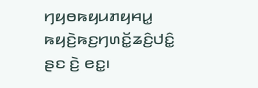ꤚꤟꤥꤒꤟꤣꤊꤟꤌꤣ꤭ ꤒꤟꤢꤧ꤬ꤒꤢ꤬ꤚꤛꤢꤩ꤭ꤘꤢꤨ꤬ꤓꤢꤨ꤭ ꤔꤢ ꤢꤧ꤬ ꤕꤢ꤭꤯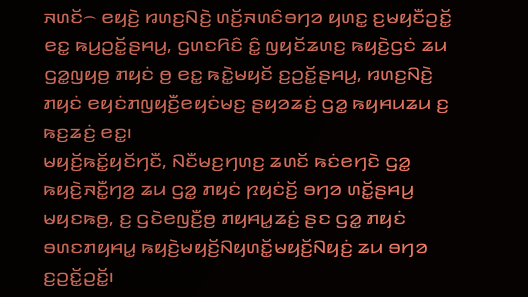ꤏꤛꤢꤩ꤮ ꤕꤟꤢꤧ꤬ ꤙꤛꤢ꤬ꤡꤢꤧ꤬ ꤛꤢꤩ꤬ꤏꤛꤢꤨꤋꤚꤤ ꤟꤛꤢ꤭ ꤢ꤬ꤗꤟꤢꤪꤑꤢꤩ꤭ ꤕꤢ꤭ ꤒꤣ꤬ꤑꤢꤩ꤭ꤔꤌꤣ꤬, ꤞꤛꤢꤖꤢꤨ ꤢꤨ꤭ ꤜꤟꤢꤩꤘꤛꤢ꤬ ꤒꤟꤢꤧ꤬ꤞꤢꤦ ꤘꤣ ꤞꤤ꤭ꤜꤟꤥ꤬ ꤊꤟꤢꤦ ꤥ꤬ ꤕꤢ꤭ ꤒꤢꤧ꤭ꤗꤟꤢꤩ ꤢ꤬ꤑꤢꤩ꤭ꤔꤌꤣ꤬, ꤙꤛꤢ꤬ꤡꤢꤧ꤬ ꤊꤟꤢꤦ ꤕꤟꤢꤦꤊꤜꤟꤢꤪ꤬ꤕꤟꤢꤦꤗꤢ꤬ ꤔꤟꤤꤘꤢꤦ꤬ ꤞꤤ꤭ ꤒꤟꤌꤣꤘꤣ ꤢ꤬ ꤒꤢ꤬ꤘꤢꤦ꤬ ꤕꤢ꤭꤯
ꤗꤟꤢꤩ꤬ꤒꤢꤩ꤭ꤟꤢꤩꤚꤢꤪ, ꤡꤢꤪꤗꤢ꤬ꤚꤛꤢ꤬ ꤘꤛꤢꤩ ꤒꤢꤦꤕꤚꤢꤧ ꤞꤤ꤭ ꤒꤟꤢꤧ꤬ꤏꤢꤪ꤭ꤚꤤ꤬ ꤘꤣ ꤞꤤ꤭ ꤊꤟꤢꤦ ꤐꤟꤢꤦꤢꤩ꤬ ꤋꤚꤤ ꤛꤢꤩ꤭ꤔꤌꤣ꤬ ꤗꤟꤢꤒꤥ꤬, ꤢ꤬ ꤞꤢꤧꤕꤜꤢꤪ꤬ꤥ꤬ ꤊꤟꤌꤣ꤭ꤘꤢꤦ꤬ ꤔꤢ ꤞꤤ꤭ ꤊꤟꤢꤦ ꤋꤛꤢꤊꤟꤌꤣ꤭ ꤒꤟꤢꤧ꤬ꤗꤟꤢꤩ꤬ꤡꤟꤛꤢꤩ꤭ꤗꤟꤢꤩ꤬ꤡꤟꤢꤦ꤬ ꤘꤣ ꤋꤚꤤ ꤢ꤬ꤑꤢꤩ꤭ꤑꤢꤩ꤭꤯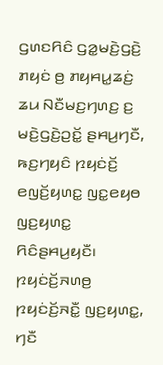ꤞꤛꤢꤖꤢꤨ ꤞꤤ꤭ꤗꤢꤧ꤬ꤞꤢꤧ꤬ ꤊꤟꤢꤦ ꤥ꤬ ꤊꤟꤌꤣ꤭ꤘꤢꤦ꤬ ꤘꤣ ꤡꤢꤪꤗꤢ꤬ꤚꤛꤢ꤬ ꤢ꤬ ꤗꤢꤧ꤬ꤞꤢꤧ꤬ꤑꤢꤩ꤭ ꤔꤌꤣ꤬ꤚꤢꤪ, ꤒꤢ꤬ꤚꤟꤢꤨ ꤐꤟꤢꤦꤢꤩ꤬ ꤕꤜꤢꤩ꤬ꤟꤛꤢ꤭ ꤜꤢ꤭ꤕꤟꤥ ꤜꤢ꤬ꤟꤛꤢ꤭ ꤖꤢꤨꤔꤌꤣ꤬ꤟꤢꤪ꤯ ꤐꤟꤢꤦꤢꤩ꤬ꤏꤛꤥ꤬ ꤐꤟꤢꤦꤢꤩ꤬ꤏꤢꤪ꤭ ꤜꤢ꤬ꤟꤛꤢ꤭, ꤚꤢꤪ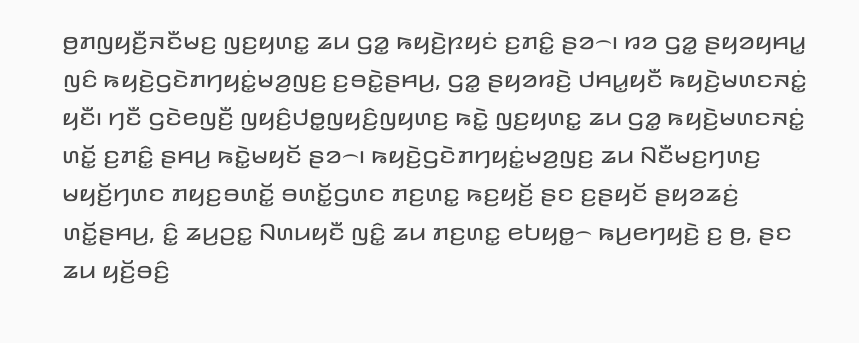ꤥ꤬ꤊꤜꤟꤢꤪ꤬ꤏꤢꤪꤗꤢ꤬ ꤜꤢ꤬ꤟꤛꤢ꤭ ꤘꤣ ꤞꤤ꤭ ꤒꤟꤢꤧ꤬ꤐꤟꤢꤦ ꤢ꤬ꤊꤢꤨ꤭ ꤔꤤ꤮꤯ ꤙꤤ ꤞꤤ꤭ ꤔꤟꤤꤟꤌꤣ꤭ ꤜꤢꤨ ꤒꤟꤢꤧ꤬ꤞꤢꤧꤊꤚꤟꤢꤦ꤭ꤗꤤ꤬ꤜꤢ꤬ ꤢ꤬ꤋꤢꤧ꤭ꤔꤌꤣ꤬, ꤞꤤ꤭ ꤔꤟꤤꤙꤢꤧ꤬ ꤓꤌꤣ꤭ꤟꤢꤪ ꤒꤟꤢꤧ꤬ꤗꤛꤢꤏꤢꤦ꤭ ꤟꤢꤪ꤯ ꤚꤢꤪ ꤞꤢꤧꤕꤜꤢꤪ꤬ ꤜꤟꤢꤨ꤬ꤓꤥ꤭ꤜꤟꤢꤨ꤬ꤜꤟꤛꤢ꤬ ꤒꤢꤧ꤭ ꤜꤢ꤬ꤟꤛꤢ꤭ ꤘꤣ ꤞꤤ꤭ ꤒꤟꤢꤧ꤬ꤗꤛꤢꤏꤢꤦ꤭ ꤛꤢꤩ꤭ ꤢ꤬ꤊꤢꤨ꤭ ꤔꤌꤣ꤬ ꤒꤢꤧ꤭ꤗꤟꤢꤩ ꤔꤤ꤮꤯ ꤒꤟꤢꤧ꤬ꤞꤢꤧꤊꤚꤟꤢꤦ꤭ꤗꤤ꤬ꤜꤢ꤬ ꤘꤣ ꤡꤢꤪꤗꤢ꤬ꤚꤛꤢ꤬ ꤗꤟꤢꤩ꤬ꤚꤛꤢ ꤊꤟꤢ꤬ꤋꤛꤢꤩ꤭ ꤋꤛꤢꤩ꤭ꤞꤛꤢ ꤊꤢ꤬ꤛꤢ꤭ ꤒꤢ꤬ꤟꤢꤩ꤬ ꤔꤢ ꤢ꤬ꤔꤟꤢꤩ ꤔꤟꤤꤘꤢꤦ꤬ ꤛꤢꤩ꤭ꤔꤌꤣ꤬, ꤢꤨ꤭ ꤘꤣ꤬ꤑꤢ꤭ ꤡꤛꤣꤟꤢꤪ ꤜꤢꤨ꤭ ꤘꤣ ꤊꤢ꤬ꤛꤢ꤭ ꤕꤝꤟꤥ꤭꤮ ꤒꤣ꤬ꤕꤚꤟꤢꤧ꤬ ꤢ꤬ ꤥ꤬, ꤔꤢ ꤘꤣ ꤟꤢꤩ꤬ꤋꤢꤨ꤬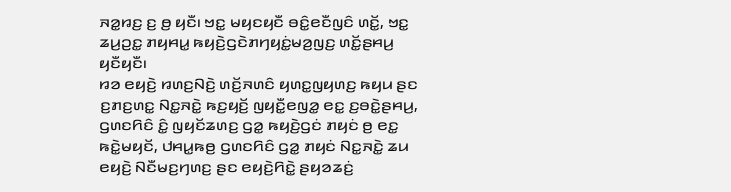ꤏꤤ꤭ꤙꤢ꤬ ꤢ꤬ ꤥ꤬ ꤟꤢꤪ꤯ ꤠꤢ꤭ ꤗꤟꤢꤟꤢꤪ ꤋꤢꤨ꤭ꤕꤢꤪꤜꤢꤨ ꤛꤢꤩ꤭, ꤠꤢ꤭ ꤘꤣ꤬ꤑꤢ꤭ ꤊꤟꤌꤣ꤭ ꤒꤟꤢꤧ꤬ꤞꤢꤧꤊꤚꤟꤢꤦ꤭ꤗꤤ꤬ꤜꤢ꤬ ꤛꤢꤩ꤭ꤔꤌꤣ꤬ ꤟꤢꤪꤟꤢꤪ꤯
ꤙꤤ ꤕꤟꤢꤧ꤬ ꤙꤛꤢ꤬ꤡꤢꤧ꤬ ꤛꤢꤩ꤬ꤏꤛꤢꤨ ꤟꤛꤢ꤭ꤜꤟꤛꤢ꤬ ꤒꤟꤣ ꤔꤢ ꤢ꤬ꤊꤢ꤬ꤛꤢ꤭ ꤡꤢ꤭ꤏꤢꤧ꤭ ꤒꤢ꤬ꤟꤢꤩ꤬ ꤜꤟꤢꤪ꤭ꤕꤜꤤ꤭ ꤕꤢ꤭ ꤢ꤬ꤋꤢꤧ꤭ꤔꤌꤣ꤬, ꤞꤛꤢꤖꤢꤨ ꤢꤨ꤭ ꤜꤟꤢꤩꤘꤛꤢ꤬ ꤞꤤ꤭ ꤒꤟꤢꤧ꤬ꤞꤢꤦ ꤊꤟꤢꤦ ꤥ꤬ ꤕꤢ꤭ ꤒꤢꤧ꤭ꤗꤟꤢꤩ, ꤓꤌꤣ꤭ꤒꤥ꤬ ꤞꤛꤢꤖꤢꤨ ꤞꤤ꤭ ꤊꤟꤢꤦ ꤡꤢ꤭ꤏꤢꤧ꤭ ꤘꤣ ꤕꤟꤢꤧ꤬ ꤡꤢꤪꤗꤢ꤬ꤚꤛꤢ꤬ ꤔꤢ ꤕꤟꤢꤧ꤬ꤖꤢꤧ꤭ ꤔꤟꤤꤘꤢꤦ꤬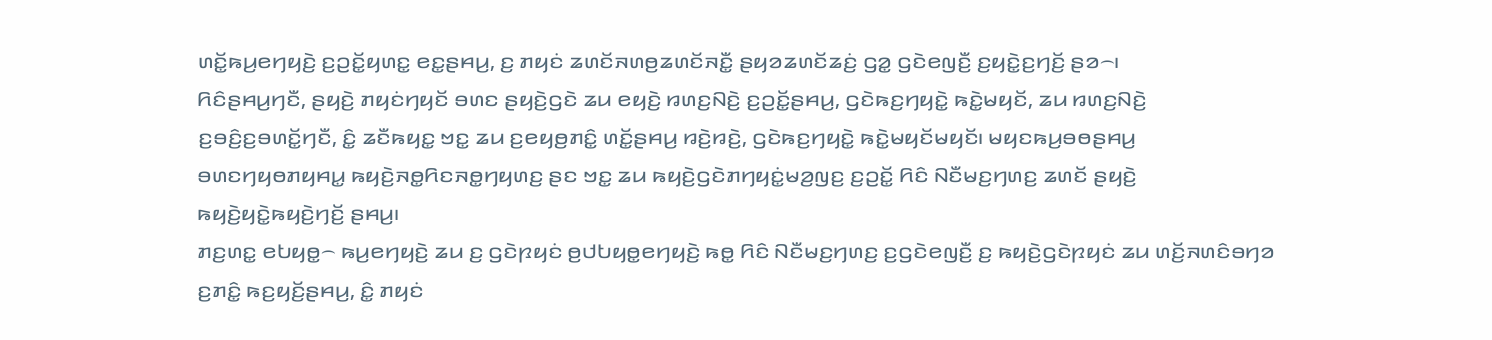ꤛꤢꤩ꤭ꤒꤣ꤬ꤕꤚꤟꤢꤧ꤬ ꤢ꤬ꤑꤢꤩ꤭ꤟꤛꤢ꤭ ꤕꤢ꤭ꤔꤌꤣ꤬, ꤢ꤬ ꤊꤟꤢꤦ ꤘꤛꤢꤩꤏꤛꤥ꤬ꤘꤛꤢꤩꤏꤢꤪ꤭ ꤔꤟꤤꤘꤛꤢꤩꤘꤢꤦ꤬ ꤞꤤ꤭ ꤞꤢꤧꤕꤜꤢꤪ꤬ ꤢ꤬ꤟꤢꤧ꤭ꤢ꤬ꤚꤢꤩ꤬ ꤔꤤ꤮꤯
ꤖꤢꤨꤔꤌꤣ꤬ꤚꤢꤪ, ꤔꤟꤢꤧ꤬ ꤊꤟꤢꤦꤚꤟꤢꤩ ꤋꤛꤢ ꤔꤟꤢꤧ꤬ꤞꤢꤧ ꤘꤣ ꤕꤟꤢꤧ꤬ ꤙꤛꤢ꤬ꤡꤢꤧ꤬ ꤢ꤬ꤑꤢꤩ꤭ꤔꤌꤣ꤬, ꤞꤢꤧꤒꤢ꤬ꤚꤟꤢꤧ꤭ ꤒꤢꤧ꤭ꤗꤟꤢꤩ, ꤘꤣ ꤙꤛꤢ꤬ꤡꤢꤧ꤬ ꤢ꤬ꤋꤢꤨ꤬ꤢ꤬ꤋꤛꤢꤩ꤭ꤚꤢꤪ, ꤢꤨ꤭ ꤘꤢꤪꤒꤟꤢ꤭ ꤠꤢ꤭ ꤘꤣ ꤢ꤬ꤕꤟꤥ꤬ꤊꤢꤨ꤭ ꤛꤢꤩ꤭ꤔꤌꤣ꤬ ꤙꤢꤧ꤬ꤙꤢꤧ꤬, ꤞꤢꤧꤒꤢ꤬ꤚꤟꤢꤧ꤭ ꤒꤢꤧ꤭ꤗꤟꤢꤩꤗꤟꤢꤩ꤯ ꤗꤟꤢꤒꤣ꤬ꤋꤥꤔꤌꤣ꤬ ꤋꤛꤢꤚꤟꤥꤊꤟꤌꤣ꤭ ꤒꤟꤢꤧ꤬ꤏꤥ꤭ꤖꤢꤏꤥ꤭ꤚꤟꤛꤢ꤬ ꤔꤢ ꤠꤢ꤭ ꤘꤣ ꤒꤟꤢꤧ꤬ꤞꤢꤧꤊꤚꤟꤢꤦ꤭ꤗꤤ꤬ꤜꤢ꤬ ꤢ꤬ꤑꤢꤩ꤭ ꤖꤢꤨ ꤡꤢꤪꤗꤢ꤬ꤚꤛꤢ꤬ ꤘꤛꤢꤩ ꤔꤟꤢꤧ꤬ ꤒꤟꤢꤧ꤬ꤟꤢꤧ꤭ꤒꤟꤢꤧ꤬ꤚꤢꤩ꤬ ꤔꤌꤣ꤬꤯
ꤊꤢ꤬ꤛꤢ꤭ ꤕꤝꤟꤥ꤭꤮ ꤒꤣ꤬ꤕꤚꤟꤢꤧ꤬ ꤘꤣ ꤢ꤬ ꤞꤢꤧꤐꤟꤢꤦ ꤥ꤬ꤓꤝꤟꤥ꤭ꤕꤚꤟꤢꤧ꤬ ꤒꤥ꤭ ꤖꤢꤨ ꤡꤢꤪꤗꤢ꤬ꤚꤛꤢ꤬ ꤢ꤬ꤞꤢꤧꤕꤜꤢꤪ꤬ ꤢ꤬ ꤒꤟꤢꤧ꤬ꤞꤢꤧꤐꤟꤢꤦ ꤘꤣ ꤛꤢꤩ꤬ꤏꤛꤢꤨꤋꤚꤤ ꤢ꤬ꤊꤢꤨ꤭ ꤒꤢ꤬ꤟꤢꤩ꤬ꤔꤌꤣ꤬, ꤢꤨ꤭ ꤊꤟꤢꤦ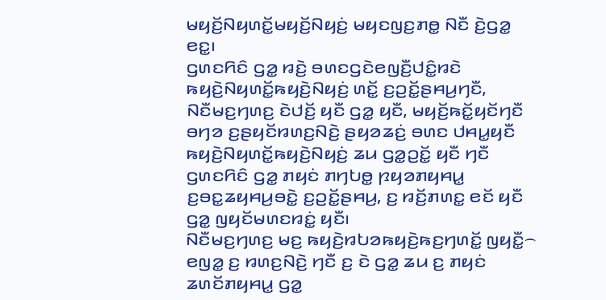ꤗꤟꤢꤩ꤬ꤡꤟꤛꤢꤩ꤭ꤗꤟꤢꤩ꤬ꤡꤟꤢꤦ꤬ ꤗꤟꤢꤜꤢ꤬ꤊꤥ꤭ ꤡꤢꤪ ꤢꤧ꤬ꤞꤤ꤭ ꤕꤢ꤭꤯
ꤞꤛꤢꤖꤢꤨ ꤞꤤ꤭ ꤙꤢꤧ꤬ ꤋꤛꤢꤞꤢꤧꤕꤜꤢꤪ꤬ꤓꤢꤨ꤭ꤙꤢꤧ ꤒꤟꤢꤧ꤬ꤡꤟꤛꤢꤩ꤭ꤒꤟꤢꤧ꤬ꤡꤟꤢꤦ꤬ ꤛꤢꤩ꤭ ꤢ꤬ꤑꤢꤩ꤭ꤔꤌꤣ꤬ꤚꤢꤪ, ꤡꤢꤪꤗꤢ꤬ꤚꤛꤢ꤬ ꤢꤧꤓꤢꤩ꤬ ꤟꤢꤪ ꤞꤤ꤭ ꤟꤢꤪ, ꤗꤟꤢꤩ꤬ꤒꤢꤩ꤭ꤟꤢꤩꤚꤢꤪ ꤋꤚꤤ ꤢ꤬ꤔꤟꤢꤩꤙꤛꤢ꤬ꤡꤢꤧ꤬ ꤔꤟꤤꤘꤢꤦ꤬ ꤋꤛꤢ ꤓꤌꤣ꤭ꤟꤢꤪ ꤒꤟꤢꤧ꤬ꤡꤟꤛꤢꤩ꤭ꤒꤟꤢꤧ꤬ꤡꤟꤢꤦ꤬ ꤘꤣ ꤞꤤ꤭ꤑꤢꤩ꤭ ꤟꤢꤪ ꤚꤢꤪ ꤞꤛꤢꤖꤢꤨ ꤞꤤ꤭ ꤊꤟꤢꤦ ꤊꤚꤝꤥ꤭ ꤐꤟꤤꤊꤟꤌꤣ꤭ ꤢ꤬ꤋꤢ꤭ꤘꤟꤌꤣ꤬ꤋꤢꤧ꤭ ꤢ꤬ꤑꤢꤩ꤭ꤔꤌꤣ꤬, ꤢ꤬ ꤙꤢꤩ꤬ꤊꤛꤢ꤭ ꤕꤢꤩ ꤟꤢꤪ ꤞꤤ꤭ ꤜꤟꤢꤩꤗꤛꤢꤙꤢꤦ꤭ ꤟꤢꤪ꤯
ꤡꤢꤪꤗꤢ꤬ꤚꤛꤢ꤬ ꤗꤢ꤬ ꤒꤟꤢꤧ꤬ꤙꤝꤤꤒꤟꤢꤧ꤬ꤒꤢ꤬ꤚꤛꤢꤩ꤭ ꤜꤟꤢꤪ꤭꤮ ꤕꤜꤤ꤭ ꤢ꤬ ꤙꤛꤢ꤬ꤡꤢꤧ꤬ ꤚꤢꤪ ꤢ꤬ ꤢꤧ ꤞꤤ꤭ ꤘꤣ ꤢ꤬ ꤊꤟꤢꤦ ꤘꤛꤢꤩꤊꤟꤌꤣ꤭ ꤞꤤ꤭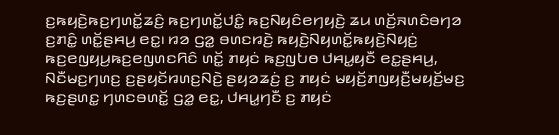ꤢ꤬ꤒꤟꤢꤧ꤬ꤒꤢ꤬ꤚꤛꤢꤩ꤭ꤘꤢꤨ꤬ ꤒꤢ꤬ꤚꤛꤢꤩ꤭ꤓꤢꤨ꤭ ꤒꤢ꤬ꤡꤟꤢꤨꤕꤚꤟꤢꤧ꤬ ꤘꤣ ꤛꤢꤩ꤬ꤏꤛꤢꤨꤋꤚꤤ ꤢ꤬ꤊꤢꤨ꤭ ꤛꤢꤩ꤭ꤔꤌꤣ꤬ ꤕꤢ꤭꤯ ꤙꤤ ꤞꤤ꤭ ꤋꤛꤢꤙꤢꤧ꤬ ꤒꤟꤢꤧ꤬ꤡꤟꤛꤢꤩ꤭ꤒꤟꤢꤧ꤬ꤡꤟꤢꤦ꤬ ꤒꤢ꤬ꤕꤜꤟꤣ꤬ꤒꤢ꤬ꤕꤜꤛꤢꤖꤢꤨ ꤛꤢꤩ꤭ ꤊꤟꤢꤦ ꤒꤢ꤬ꤜꤝꤥ ꤓꤌꤣ꤭ꤟꤢꤪ ꤕꤢ꤭ꤔꤌꤣ꤬, ꤡꤢꤪꤗꤢ꤬ꤚꤛꤢ꤬ ꤢ꤬ꤔꤟꤢꤩꤙꤛꤢ꤬ꤡꤢꤧ꤬ ꤔꤟꤤꤘꤢꤦ꤬ ꤢ꤬ ꤊꤟꤢꤦ ꤗꤟꤢꤩ꤬ꤊꤜꤟꤢꤪ꤬ꤗꤟꤢꤩ꤬ꤗꤢ꤬ ꤒꤢ꤬ꤔꤛꤢ꤭ ꤚꤛꤢꤋꤛꤢꤩ꤭ ꤞꤤ꤭ ꤕꤢ꤭, ꤓꤌꤣ꤭ꤚꤢꤪ ꤢ꤬ ꤊꤟꤢꤦ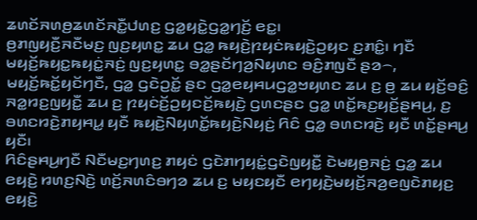ꤘꤛꤢꤩꤏꤛꤥ꤬ꤘꤛꤢꤩꤏꤢꤪ꤭ꤓꤛꤢ꤬ ꤞꤤ꤭ꤟꤢꤧ꤭ꤞꤤ꤭ꤚꤢꤩ꤬ ꤕꤢ꤭꤯
ꤥ꤬ꤊꤜꤟꤢꤪ꤬ꤏꤢꤪꤗꤢ꤬ ꤜꤢ꤬ꤟꤛꤢ꤭ ꤘꤣ ꤞꤤ꤭ ꤒꤟꤢꤧ꤬ꤐꤟꤢꤦꤒꤟꤢꤧ꤬ꤑꤟꤢ ꤢ꤬ꤊꤢꤨ꤭꤯ ꤚꤢꤪ ꤗꤟꤢꤩ꤬ꤒꤟꤢ꤭ꤒꤟꤢꤦ꤭ꤏꤢꤦ꤬ ꤜꤢ꤬ꤟꤛꤢ꤭ ꤋꤤ꤭ꤔꤢꤩꤚꤤ꤬ꤡꤟꤛꤢ ꤋꤢꤨ꤬ꤊꤜꤢꤪ ꤔꤤ꤮, ꤗꤟꤢꤩ꤬ꤒꤢꤩ꤭ꤟꤢꤩꤚꤢꤪ, ꤞꤤ꤭ ꤞꤢꤧꤑꤢꤩ꤭ ꤔꤢ ꤞꤤ꤭ꤕꤟꤌꤣꤞꤤ꤭ꤠꤟꤛꤢ ꤘꤣ ꤢ꤬ ꤥ꤬ ꤘꤣ ꤟꤢꤩ꤬ꤋꤢꤨ꤬ ꤏꤤ꤭ꤙꤢ꤬ꤜꤟꤢꤪ꤭ ꤘꤣ ꤢ꤬ ꤐꤟꤢꤦꤢꤩ꤬ꤑꤟꤢꤢꤩ꤬ꤒꤟꤢꤧ꤬ ꤞꤛꤢꤔꤢ ꤞꤤ꤭ ꤛꤢꤩ꤭ꤒꤢ꤬ꤟꤢꤩ꤬ꤔꤌꤣ꤬, ꤢ꤬ ꤋꤛꤢꤙꤢꤧ꤬ꤊꤟꤌꤣ꤭ ꤟꤢꤪ ꤒꤟꤢꤧ꤬ꤡꤟꤛꤢꤩ꤭ꤒꤟꤢꤧ꤬ꤡꤟꤢꤦ꤬ ꤖꤢꤨ ꤞꤤ꤭ ꤋꤛꤢꤙꤢꤧ꤬ ꤟꤢꤪ ꤛꤢꤩ꤭ꤔꤌꤣ꤬ ꤟꤢꤪ꤯
ꤖꤢꤨꤔꤌꤣ꤬ꤚꤢꤪ ꤡꤢꤪꤗꤢ꤬ꤚꤛꤢ꤬ ꤊꤟꤢꤦ ꤞꤢꤧꤊꤚꤟꤢꤦ꤭ꤞꤢꤧꤜꤟꤢꤪ꤭ ꤢꤧꤗꤟꤥ꤬ꤏꤢꤦ꤬ ꤞꤤ꤭ ꤘꤣ ꤕꤟꤢꤧ꤬ ꤙꤛꤢ꤬ꤡꤢꤧ꤬ ꤛꤢꤩ꤬ꤏꤛꤢꤨꤋꤚꤤ ꤘꤣ ꤢ꤬ ꤗꤟꤢꤟꤢꤪ ꤕꤚꤟꤢꤧ꤬ꤗꤟꤢꤩ꤬ꤏꤤ꤬ꤕꤜꤢꤧꤊꤟꤢ꤬ ꤕꤟꤢꤧ꤬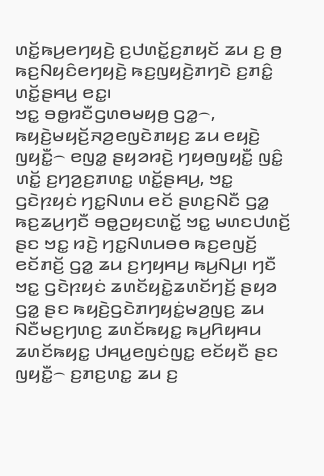ꤛꤢꤩ꤭ꤒꤣ꤬ꤕꤚꤟꤢꤧ꤬ ꤢ꤬ꤓꤛꤢꤩ꤭ꤢ꤬ꤊꤟꤢꤩ ꤘꤣ ꤢ꤬ ꤥ꤬ ꤒꤢ꤬ꤡꤟꤢꤨꤕꤚꤟꤢꤧ꤬ ꤒꤢ꤬ꤜꤟꤢꤧ꤬ꤊꤚꤢꤧ ꤢ꤬ꤊꤢꤨ꤭ ꤛꤢꤩ꤭ꤔꤌꤣ꤬ ꤕꤢ꤭꤯
ꤠꤢ꤭ ꤋꤥ꤭ꤙꤢꤪꤞꤛꤥꤗꤟꤥ꤬ ꤞꤤ꤭꤮, ꤒꤟꤢꤧ꤬ꤗꤟꤢꤩ꤬ꤏꤤ꤬ꤕꤜꤢꤧꤊꤟꤢ꤬ ꤘꤣ ꤕꤟꤢꤧ꤬ ꤜꤟꤢꤪ꤭꤮ ꤕꤜꤤ꤭ ꤔꤟꤤꤙꤢꤧ꤬ ꤚꤟꤥꤜꤟꤢꤪ꤭ ꤜꤢꤨ꤭ ꤛꤢꤩ꤭ ꤢ꤬ꤚꤤ꤬ꤢ꤬ꤊꤛꤢ꤭ ꤛꤢꤩ꤭ꤔꤌꤣ꤬, ꤠꤢ꤭ ꤞꤢꤧꤐꤟꤢꤦ ꤚꤢ꤭ꤡꤛꤣ ꤕꤢꤩ ꤔꤛꤢ꤬ꤡꤢꤪ ꤞꤤ꤭ ꤒꤢ꤬ꤘꤣ꤬ꤚꤢꤪ ꤋꤥ꤭ꤑꤟꤢꤛꤢꤩ꤭ ꤠꤢ꤭ ꤗꤛꤢꤓꤛꤢꤩ꤬ ꤔꤢ ꤠꤢ꤭ ꤙꤢꤧ꤬ ꤚꤢ꤭ꤡꤛꤣꤋꤥ ꤒꤢ꤬ꤕꤜꤢꤩ꤬ ꤕꤢꤩꤊꤢꤩ꤬ ꤞꤤ꤭ ꤘꤣ ꤢ꤬ꤚꤟꤌꤣ꤬ ꤒꤣ꤬ꤡꤣ꤬꤯ ꤚꤢꤪ ꤠꤢ꤭ ꤞꤢꤧꤐꤟꤢꤦ ꤘꤛꤢꤩꤟꤢꤧ꤭ꤘꤛꤢꤩꤚꤢꤩ꤬ ꤔꤟꤤ ꤞꤤ꤭ ꤔꤢ ꤒꤟꤢꤧ꤬ꤞꤢꤧꤊꤚꤟꤢꤦ꤭ꤗꤤ꤬ꤜꤢ꤬ ꤘꤣ ꤡꤢꤪꤗꤢ꤬ꤚꤛꤢ꤬ ꤘꤛꤢꤩꤒꤟꤢ꤭ ꤒꤣ꤬ꤖꤟꤌꤣ ꤘꤛꤢꤩꤒꤟꤢ꤭ ꤓꤌꤣ꤭ꤕꤜꤢꤦꤜꤢ꤭ ꤕꤢꤩꤟꤢꤪ ꤔꤢ ꤜꤟꤢꤪ꤭꤮ ꤢ꤬ꤊꤢ꤬ꤛꤢ꤭ ꤘꤣ ꤢ꤬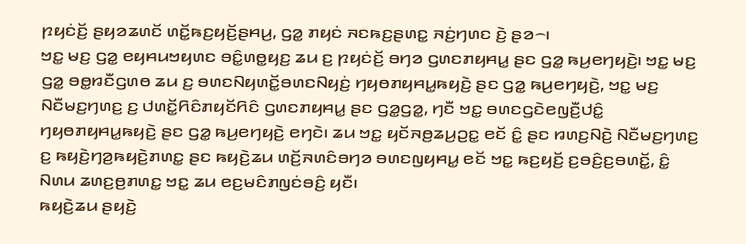ꤐꤟꤢꤦꤢꤩ꤬ ꤔꤟꤤꤘꤛꤢꤩ ꤛꤢꤩ꤭ꤒꤢ꤬ꤟꤢꤩ꤬ꤔꤌꤣ꤬, ꤞꤤ꤭ ꤊꤟꤢꤦ ꤏꤢꤒꤢ꤬ꤔꤛꤢ꤭ ꤏꤢꤦ꤬ꤚꤛꤢ ꤢꤧ꤬ ꤔꤤ꤮꤯
ꤠꤢ꤭ ꤗꤢ꤬ ꤞꤤ꤭ ꤕꤟꤌꤣꤠꤟꤛꤢ ꤋꤢꤨ꤭ꤛꤥ꤭ꤟꤢ꤬ ꤘꤣ ꤢ꤬ ꤐꤟꤢꤦꤢꤩ꤬ ꤋꤚꤤ ꤞꤛꤢꤊꤟꤌꤣ꤭ ꤔꤢ ꤞꤤ꤭ ꤒꤣ꤬ꤕꤚꤟꤢꤧ꤬꤯ ꤠꤢ꤭ ꤗꤢ꤬ ꤞꤤ꤭ ꤋꤥ꤭ꤙꤢꤪꤞꤛꤥ ꤘꤣ ꤢ꤬ ꤋꤛꤢꤡꤟꤛꤢꤩ꤭ꤋꤛꤢꤡꤟꤢꤦ꤬ ꤚꤟꤥꤊꤟꤌꤣ꤭ꤒꤟꤢꤧ꤬ ꤔꤢ ꤞꤤ꤭ ꤒꤣ꤬ꤕꤚꤟꤢꤧ꤬, ꤠꤢ꤭ ꤗꤢ꤬ ꤡꤢꤪꤗꤢ꤬ꤚꤛꤢ꤬ ꤢ꤬ ꤓꤛꤢꤩ꤭ꤖꤢꤨꤊꤟꤢꤩꤖꤢꤨ ꤞꤛꤢꤊꤟꤌꤣ꤭ ꤔꤢ ꤞꤤ꤭ꤞꤤ꤭, ꤚꤢꤪ ꤠꤢ꤭ ꤋꤛꤢꤞꤢꤧꤕꤜꤢꤪ꤬ꤓꤢꤨ꤭ ꤚꤟꤥꤊꤟꤌꤣ꤭ꤒꤟꤢꤧ꤬ ꤔꤢ ꤞꤤ꤭ ꤒꤣ꤬ꤕꤚꤟꤢꤧ꤬ ꤕꤚꤢꤧ꤯ ꤘꤣ ꤠꤢ꤭ ꤟꤢꤩꤏꤥ꤬ꤘꤣ꤬ꤑꤢ꤭ ꤕꤢꤩ ꤢꤨ꤭ ꤔꤢ ꤙꤛꤢ꤬ꤡꤢꤧ꤬ ꤡꤢꤪꤗꤢ꤬ꤚꤛꤢ꤬ ꤢ꤬ ꤒꤟꤢꤧ꤬ꤚꤤ꤬ꤒꤟꤢꤧ꤬ꤊꤛꤢ꤭ ꤔꤢ ꤒꤟꤢꤧ꤬ꤘꤣ ꤛꤢꤩ꤬ꤏꤛꤢꤨꤋꤚꤤ ꤋꤛꤢꤜꤟꤌꤣ꤭ ꤕꤢꤩ ꤠꤢ꤭ ꤒꤢ꤬ꤟꤢꤩ꤬ ꤢ꤬ꤋꤢꤨ꤬ꤢ꤬ꤋꤛꤢꤩ꤭, ꤢꤨ꤭ ꤡꤛꤣ ꤘꤛꤢ꤬ꤥ꤬ꤊꤛꤢ꤭ ꤠꤢ꤭ ꤘꤣ ꤕꤢ꤬ꤗꤢꤨꤊꤜꤢꤦꤋꤢꤨ꤬ ꤟꤢꤪ꤯
ꤒꤟꤢꤧ꤬ꤘꤣ ꤔꤟꤢꤧ꤬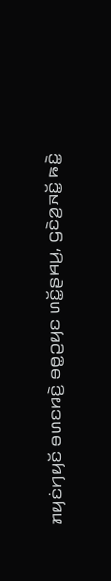ꤊꤟꤢꤦꤚꤟꤢꤩ ꤋꤛꤢꤙꤢꤧ꤬ ꤋꤥ꤭ꤑꤟꤢ ꤛꤢꤩ꤭ꤔꤌꤣ꤬, ꤞꤢꤧꤤ꤬ꤏꤢꤩ꤭ ꤒꤢꤧ꤭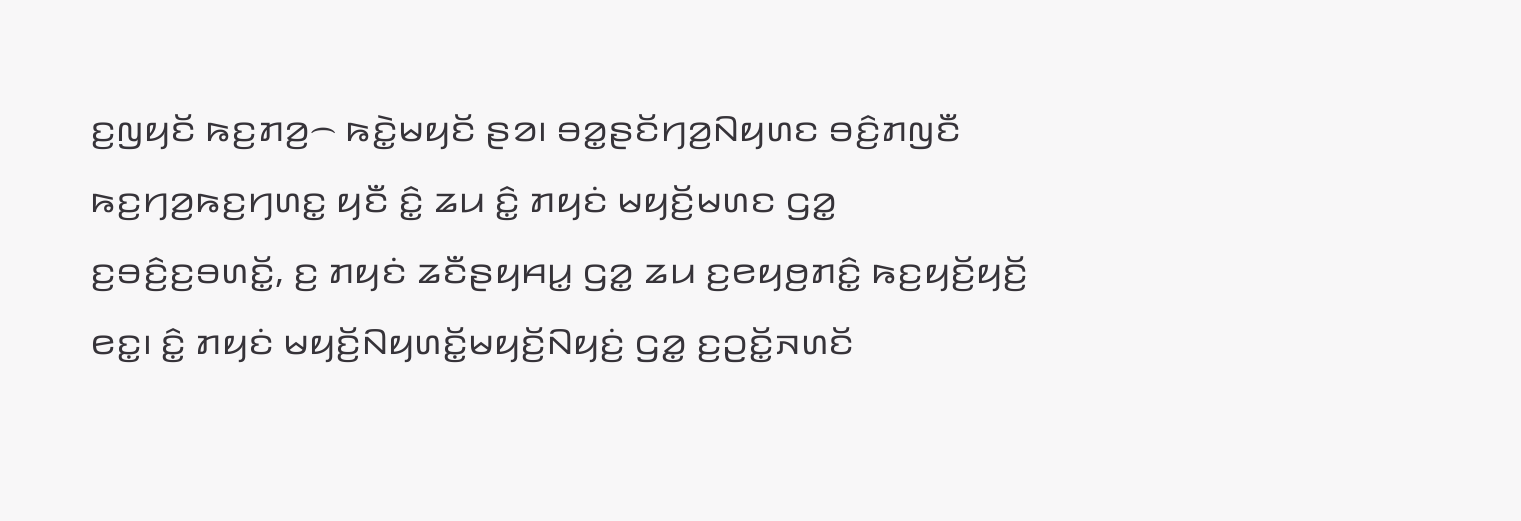ꤢ꤬ꤜꤟꤢꤩ ꤒꤢ꤬ꤊꤤ꤬꤮ ꤒꤢꤧ꤭ꤗꤟꤢꤩ ꤔꤤ꤯ ꤋꤤ꤭ꤔꤢꤩꤚꤤ꤬ꤡꤟꤛꤢ ꤋꤢꤨ꤬ꤊꤜꤢꤪ ꤒꤢ꤬ꤚꤤ꤬ꤒꤢ꤬ꤚꤛꤢ꤭ ꤟꤢꤪ ꤢꤨ꤭ ꤘꤣ ꤢꤨ꤭ ꤊꤟꤢꤦ ꤗꤟꤢꤩ꤬ꤗꤛꤢ ꤞꤤ꤭ ꤢ꤬ꤋꤢꤨ꤬ꤢ꤬ꤋꤛꤢꤩ꤭, ꤢ꤬ ꤊꤟꤢꤦ ꤘꤢꤪꤔꤟꤌꤣ꤭ ꤞꤤ꤭ ꤘꤣ ꤢ꤬ꤕꤟꤥ꤬ꤊꤢꤨ꤭ ꤒꤢ꤬ꤟꤢꤩ꤬ꤟꤢꤩ꤬ ꤕꤢ꤭꤯ ꤢꤨ꤭ ꤊꤟꤢꤦ ꤗꤟꤢꤩ꤬ꤡꤟꤛꤢꤩ꤭ꤗꤟꤢꤩ꤬ꤡꤟꤢꤦ꤬ ꤞꤤ꤭ ꤢ꤬ꤑꤢꤩ꤭ꤏꤛꤢꤩ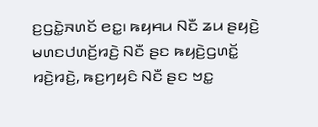ꤢ꤬ꤞꤢꤧ꤭ꤏꤛꤢꤩ ꤕꤢ꤭꤯ ꤒꤟꤌꤣ ꤡꤢꤪ ꤘꤣ ꤔꤟꤢꤧ꤬ ꤗꤛꤢꤓꤛꤢꤩ꤬ꤙꤢꤧ꤬ ꤡꤢꤪ ꤔꤢ ꤒꤟꤢꤧ꤬ꤞꤛꤢꤩ꤭ ꤙꤢꤧ꤬ꤙꤢꤧ꤬, ꤒꤢ꤬ꤚꤟꤢꤨ ꤡꤢꤪ ꤔꤢ ꤠꤢ꤭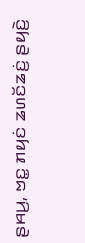ꤔꤌꤣ꤬, ꤠꤢ꤭ ꤊꤟꤢꤦ ꤘꤛꤢꤩꤘꤢꤦ꤬ ꤔꤟꤢꤧ꤬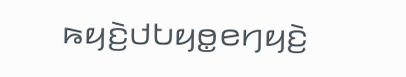ꤒꤟꤢꤧ꤬ꤓꤝꤟꤥ꤭ꤕꤚꤟꤢꤧ꤬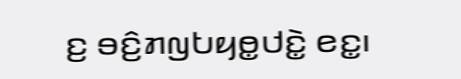ꤢ꤬ ꤋꤢꤨ꤬ꤊꤜꤝꤟꤥ꤭ꤓꤢꤧ꤭ ꤕꤢ꤭꤯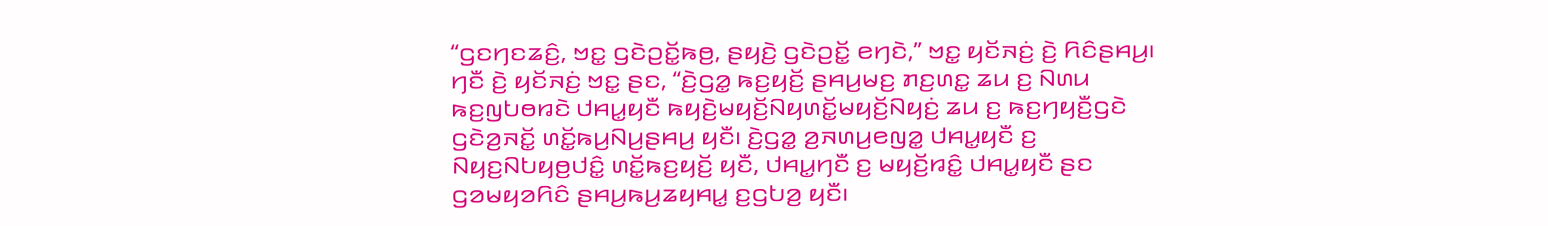“ꤞꤢꤚꤢꤘꤢꤨ꤬, ꤠꤢ꤭ ꤞꤢꤧꤑꤢꤩ꤭ꤒꤥ꤬, ꤔꤟꤢꤧ꤬ ꤞꤢꤧꤑꤢꤩ꤭ ꤕꤚꤢꤧ,” ꤠꤢ꤭ ꤟꤢꤩꤏꤢꤦ꤬ ꤢꤧ꤬ ꤖꤢꤨꤔꤌꤣ꤬꤯ ꤚꤢꤪ ꤢꤧ꤬ ꤟꤢꤩꤏꤢꤦ꤬ ꤠꤢ꤭ ꤔꤢ, “ꤢꤧ꤬ꤞꤤ꤭ ꤒꤢ꤬ꤟꤢꤩ꤬ ꤔꤌꤣ꤬ꤗꤢ꤬ ꤊꤢ꤬ꤛꤢ꤭ ꤘꤣ ꤢ꤬ ꤡꤛꤣ ꤒꤢ꤬ꤜꤝꤥꤙꤢꤧ ꤓꤌꤣ꤭ꤟꤢꤪ ꤒꤟꤢꤧ꤬ꤗꤟꤢꤩ꤬ꤡꤟꤛꤢꤩ꤭ꤗꤟꤢꤩ꤬ꤡꤟꤢꤦ꤬ ꤘꤣ ꤢ꤬ ꤒꤢ꤬ꤚꤟꤢꤪ꤬ꤞꤢꤧ ꤞꤢꤧꤤ꤬ꤏꤢꤩ꤭ ꤛꤢꤩ꤭ꤒꤣ꤬ꤡꤣ꤬ꤔꤌꤣ꤬ ꤟꤢꤪ꤯ ꤢꤧ꤬ꤞꤤ꤭ ꤤ꤬ꤏꤛꤣ꤬ꤕꤜꤤ꤭ ꤓꤌꤣ꤭ꤟꤢꤪ ꤢ꤬ ꤡꤟꤢ꤬ꤡꤝꤟꤥ꤬ꤓꤢꤨ꤭ ꤛꤢꤩ꤭ꤒꤢ꤬ꤟꤢꤩ꤬ ꤟꤢꤪ, ꤓꤌꤣ꤭ꤚꤢꤪ ꤢ꤬ ꤗꤟꤢꤩ꤬ꤙꤢꤨ꤭ ꤓꤌꤣ꤭ꤟꤢꤪ ꤔꤢ ꤞꤤꤗꤟꤤꤖꤢꤨ ꤔꤌꤣ꤬ꤒꤣ꤬ꤘꤟꤌꤣ꤭ ꤢ꤬ꤞꤝꤤ꤬ ꤟꤢꤪ꤯